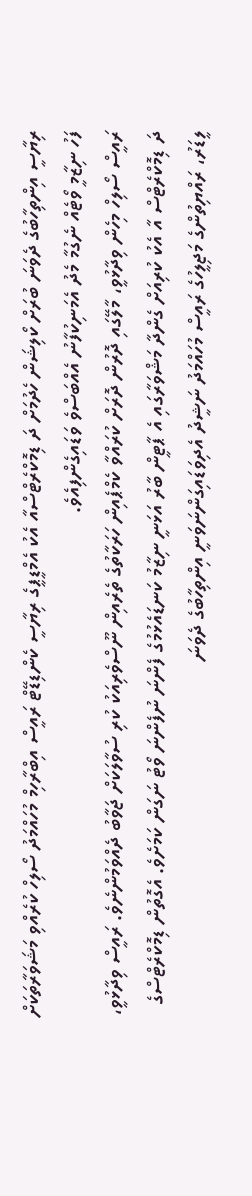ރިޔާސީ އިންތިހާބުގެ ދެވަނަ ބުރަށް ކޯލިޝަން ހެދުމަށް ދަ ޑިމޮކްރެޓްސްއާ އެކު އެމްޑީޕީގެ ރިޔާސީ ކެންޑިޑޭޓް ރައީސް އިބްރާހިމް މުހައްމަދު ސޯލިހް ކުރެއްވި މަޝަވަރާތަކަށް ފަހު ނިޒާމީ ވޯޓެއް ނެގުމާ މެދު އެމަނިކުފާނު އެއްބަސްވެ ވަޑައިގެންފިއެވެ.
ރައީސް ސޯލިހް މިހެން ވިދާޅުވީ، މާލޭގައި ދޮރުން ދޮރަށް ކުރައްވާ ކެމްޕެއިން ހަރަކާތުގެ ތެރެއިން ނޫސްވެރިއަކު ކުރި ސުވާލަކަށް ޖަވާބު ދެއްވަމުންނެވެ. ރައީސް ވިދާޅުވީ، ދަ ޑިމޮކްރެޓްސް އާ އެކު ކުރިއަށް ގެންދާ މަޝްވަރާގައި އެ ޕާޓީން ބާރު އަޅަނީ ނިޒާމު ކަނޑައެޅުމުގެ ފެންނަ ނުފެންނަ ވޯޓު ނަގަން ކަމަށެވެ. އެގޮތުން ޑިމޮކްރެޓްސްގެ ލީޑަރު، ރައްޔިތުންގެ މަޖިލީހުގެ ރައީސް މުހައްމަދު ނަޝީދު އެދިވަޑައިގަންނަވަނީ އިންތިހާބުގެ ދެވަނަ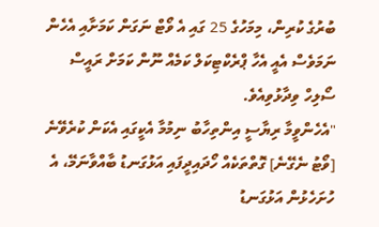ބުރުގެ ކުރިން، މިމަހުގެ 25 ގައި އެ ވޯޓް ނަގަން ކަމަށާއި އެހެން ނަމަވެސް އެއީ އެހާ ޕްރެކްޓިކަލް ކަމެއް ނޫން ކަމަށް ރައީސް ސޯލިހް ވިދާޅުވިއެވެ.
"އެހެންވީމާ ރިޔާސީ އިންތިހާބު ނިމުމާ އެކީގައި އެކަން ކުރެވޭނެ [ވޯޓު ނެގޭނެ] ގޮތްތަކެއް ހޯދައިދީފައި އަޅުގަނޑު ބާއްވާނަމޭ، އެ ހުށަހެޅުން އަޅުގަނޑު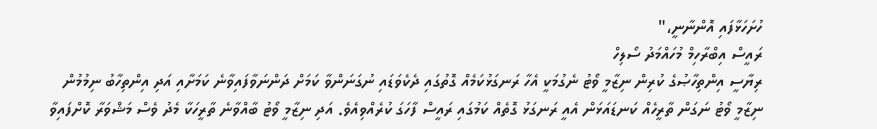ހުށަހަޅާފައި އޮންނާނީ،"
ރައީސް އިބްރާހިމް މުހައްމަދު ސޯލިހް
ރިޔާސީ އިންތިހާޞުގެ ކުރިން ނިޒާމީ ވޯޓު ނެގުމަކީ އެހާ ރަނގަޅުކަމެއް ގޮތުގައި ދެކެވަޑައި ނުގަނަންވާ ކަމަށް ދަންނަވާފައިވާނެ ކަމަށާއި އަދި އިންތިހާބު ނިމުމުން ނިޒާމީ ވޯޓު ނަގަން ތާރީހެއް ކަނޑައަޅަން އެއީ ރަނގަޅު ގޮތެއް ކަމުގައި ރައީސް ފާހަގަ ކުރެއްވިއެވެ. އަދި ނިޒާމީ ވޯޓު ބާއްވާނެ ތާރީހަކާ މެދު ވެސް މަޝްވަރާ ކޮށްފައިވާ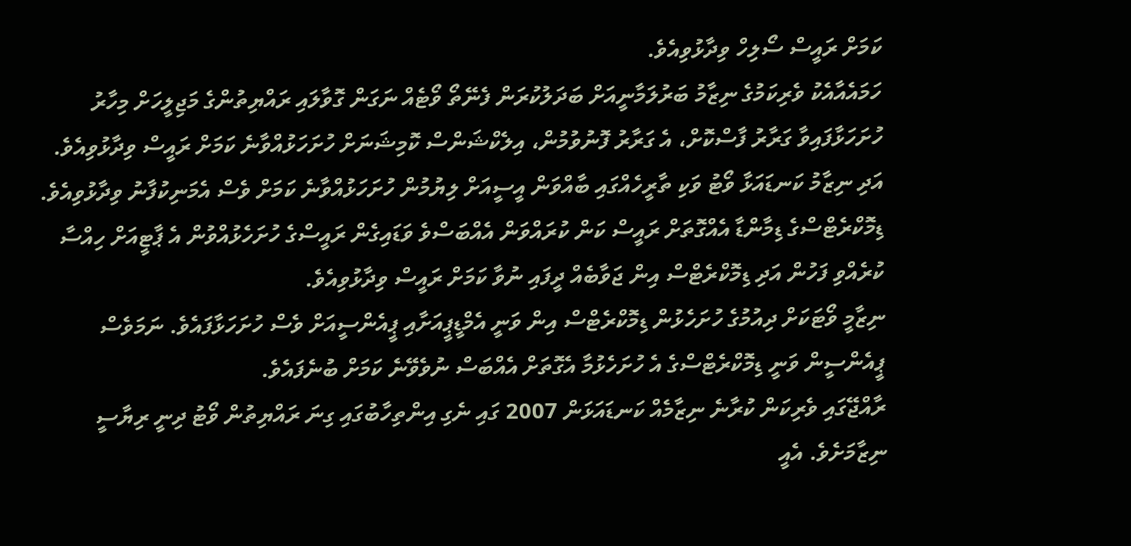ކަމަށް ރައީސް ސޯލިހް ވިދާޅުވިއެވެ.
ހަމައެއާއެކު ވެރިކަމުގެ ނިޒާމު ބަރުލަމާނީއަށް ބަދަލުކުރަން ފެނޭތޯ ވޯޓެއް ނަގަން ގޮވާލައި ރައްޔިތުންގެ މަޖިލީހަށް މިހާރު ހުށަހަޅާފައިވާ ގަރާރު ފާސްކޮށް، އެ ގަރާރު ފޮނުވުމުން، އިލެކްޝަންސް ކޮމިޝަނަށް ހުށަހަޅުއްވާނެ ކަމަށް ރައީސް ވިދާޅުވިއެވެ. އަދި ނިޒާމު ކަނޑައަޅާ ވޯޓު ވަކި ތާރީހެއްގައި ބާއްވަން އީސީއަށް ލިޔުމުން ހުށަހަޅުއްވާނެ ކަމަށް ވެސް އެމަނިކުފާނު ވިދާޅުވިއެވެ. ޑިމޮކްރެޓްސްގެ ޑިމާންޑާ އެއްގޮތަށް ރައީސް ކަން ކުރައްވަން އެއްބަސްވެ ވަޑައިގެން ރައީސްގެ ހުށަހެޅުއްވުން އެ ޕާޓީއަށް ހިއްސާ ކުރެއްވި ފަހުން އަދި ޑިމޮކްރެޓްސް އިން ޖަވާބެއް ދީފައި ނުވާ ކަމަށް ރައީސް ވިދާޅުވިއެވެ.
ނިޒާމީ ވޯޓަކަށް ދިއުމުގެ ހުށަހެޅުން ޑިމޮކްރެޓްސް އިން ވަނީ އެމްޑީޕީއަށާއި ޕީއެންސީއަށް ވެސް ހުށަހަޅާފައެވެ. ނަމަވެސް ޕީއެންސީން ވަނީ ޑިމޮކްރެޓްސްގެ އެ ހުށަހެޅުމާ އެގޮތަށް އެއްބަސް ނުވެވޭނެ ކަމަށް ބުނެފައެވެ.
ރާއްޖޭގައި ވެރިކަން ކުރާނެ ނިޒާމެއް ކަނޑައަޅަން 2007 ގައި ނެގި އިންތިހާބުގައި ގިނަ ރައްޔިތުން ވޯޓު ދިނީ ރިޔާސީ ނިޒާމަށެވެ. އެއީ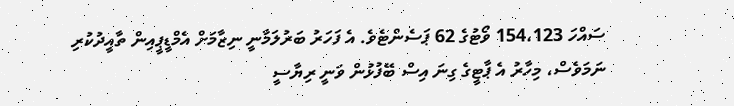ސައްހަ 154،123 ވޯޓުގެ 62 ޕަސެންޓެވެ. އެ ފަހަރު ބަރުލަމާނީ ނިޒާމަށް އެމްޑީޕީއިން ތާއީދުކުރި ނަމަވެސް، މިހާރު އެ ޕާޓީގެ ގިނަ އިސް ބޭފުޅުން ވަނީ ރިޔާސީ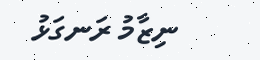ނިޒާމު ރަނގަޅު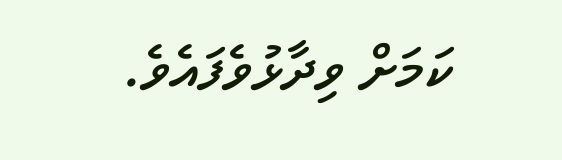ކަމަށް ވިދާޅުވެފައެވެ.